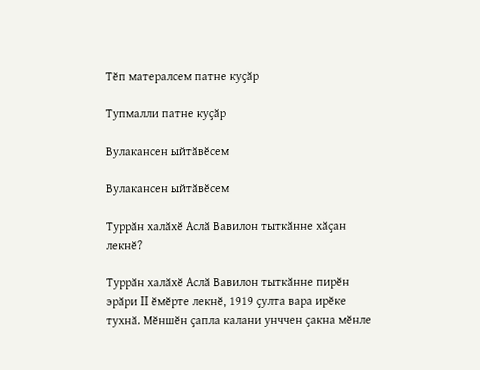Тӗп матералсем патне куҫӑр

Тупмалли патне куҫӑр

Вулакансен ыйтӑвӗсем

Вулакансен ыйтӑвӗсем

Туррӑн халӑхӗ Аслӑ Вавилон тыткӑнне хӑҫан лекнӗ?

Туррӑн халӑхӗ Аслӑ Вавилон тыткӑнне пирӗн эрӑри II ӗмӗрте лекнӗ, 1919 ҫулта вара ирӗке тухнӑ. Мӗншӗн ҫапла калани унччен ҫакна мӗнле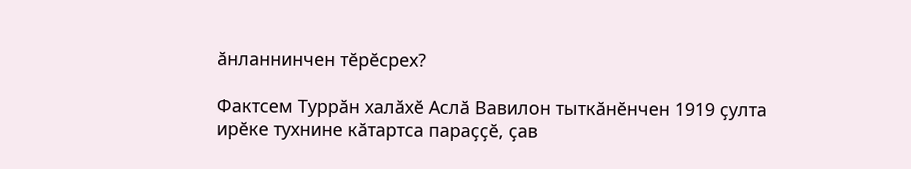ӑнланнинчен тӗрӗсрех?

Фактсем Туррӑн халӑхӗ Аслӑ Вавилон тыткӑнӗнчен 1919 ҫулта ирӗке тухнине кӑтартса параҫҫӗ, ҫав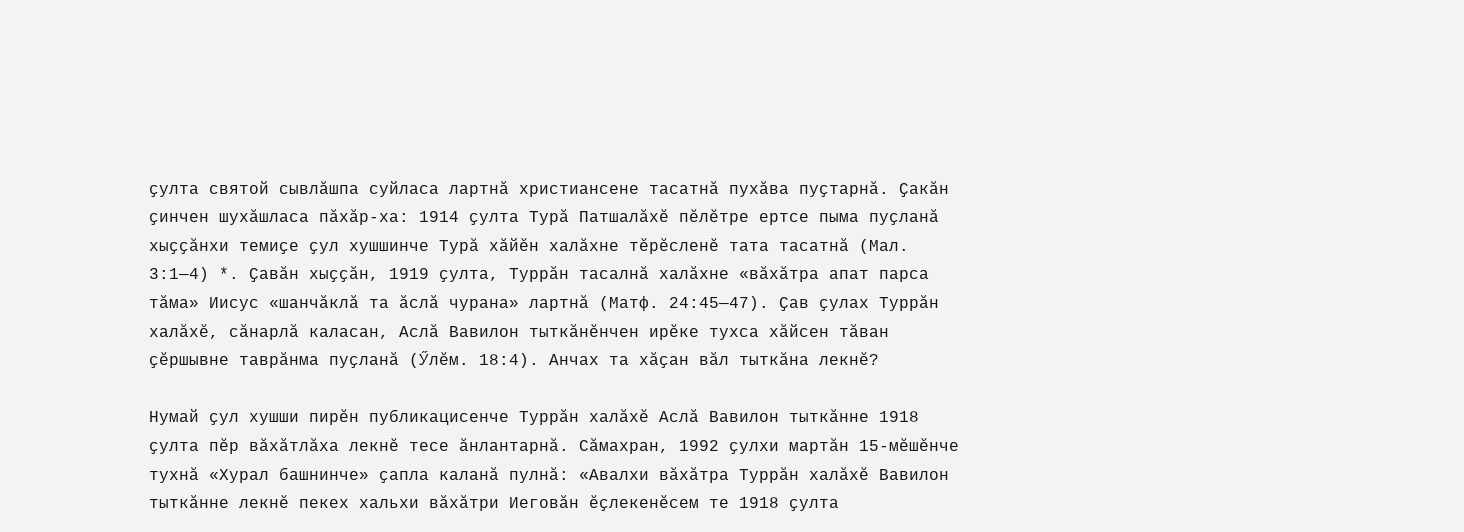ҫулта святой сывлӑшпа суйласа лартнӑ христиансене тасатнӑ пухӑва пуҫтарнӑ. Ҫакӑн ҫинчен шухӑшласа пӑхӑр-ха: 1914 ҫулта Турӑ Патшалӑхӗ пӗлӗтре ертсе пыма пуҫланӑ хыҫҫӑнхи темиҫе ҫул хушшинче Турӑ хӑйӗн халӑхне тӗрӗсленӗ тата тасатнӑ (Мал. 3:1—4) *. Ҫавӑн хыҫҫӑн, 1919 ҫулта, Туррӑн тасалнӑ халӑхне «вӑхӑтра апат парса тӑма» Иисус «шанчӑклӑ та ӑслӑ чурана» лартнӑ (Матф. 24:45—47). Ҫав ҫулах Туррӑн халӑхӗ, сӑнарлӑ каласан, Аслӑ Вавилон тыткӑнӗнчен ирӗке тухса хӑйсен тӑван ҫӗршывне таврӑнма пуҫланӑ (Ӳлӗм. 18:4). Анчах та хӑҫан вӑл тыткӑна лекнӗ?

Нумай ҫул хушши пирӗн публикацисенче Туррӑн халӑхӗ Аслӑ Вавилон тыткӑнне 1918 ҫулта пӗр вӑхӑтлӑха лекнӗ тесе ӑнлантарнӑ. Сӑмахран, 1992 ҫулхи мартӑн 15-мӗшӗнче тухнӑ «Хурал башнинче» ҫапла каланӑ пулнӑ: «Авалхи вӑхӑтра Туррӑн халӑхӗ Вавилон тыткӑнне лекнӗ пекех хальхи вӑхӑтри Иеговӑн ӗҫлекенӗсем те 1918 ҫулта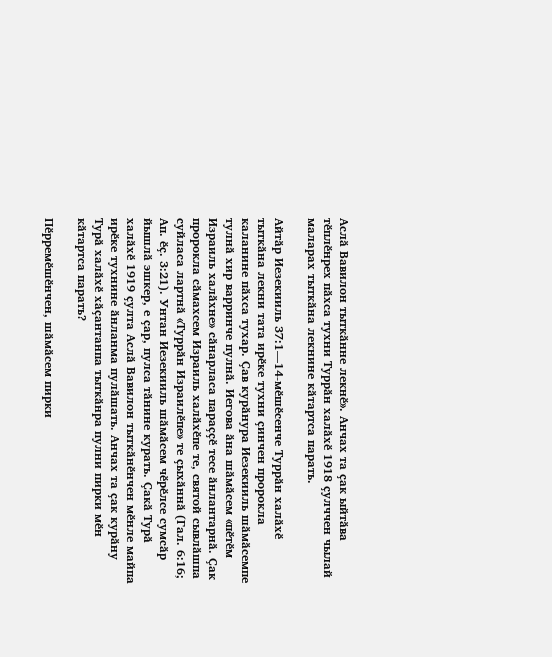Аслӑ Вавилон тыткӑнне лекнӗ». Анчах та ҫак ыйтӑва тӗплӗнрех пӑхса тухни Туррӑн халӑхӗ 1918 ҫулччен чылай маларах тыткӑна лекнине кӑтартса парать.

Айтӑр Иезекииль 37:1—14-мӗшӗсенче Туррӑн халӑхӗ тыткӑна лекни тата ирӗке тухни ҫинчен пророкла каланине пӑхса тухар. Ҫав курӑнура Иезекииль шӑмӑсемпе тулнӑ хир варринче пулнӑ. Иегова ӑна шӑмӑсем «пӗтӗм Израиль халӑхне» сӑнарласа параҫҫӗ тесе ӑнлантарнӑ. Ҫак пророкла сӑмахсем Израиль халӑхӗпе те, святой сывлӑшпа суйласа лартнӑ «Туррӑн Израилӗпе» те ҫыхӑннӑ (Гал. 6:16; Ап. ӗҫ. 3:21). Унтан Иезекииль шӑмӑсем чӗрӗлсе сумсӑр йышлӑ эшкер, е ҫар, пулса тӑнине курать. Ҫакӑ Турӑ халӑхӗ 1919 ҫулта Аслӑ Вавилон тыткӑнӗнчен мӗнле майпа ирӗке тухнине ӑнланма пулӑшать. Анчах та ҫак курӑну Турӑ халӑхӗ хӑҫантанпа тыткӑнра пулни пирки мӗн кӑтартса парать?

Пӗрремӗшӗнчен, шӑмӑсем пирки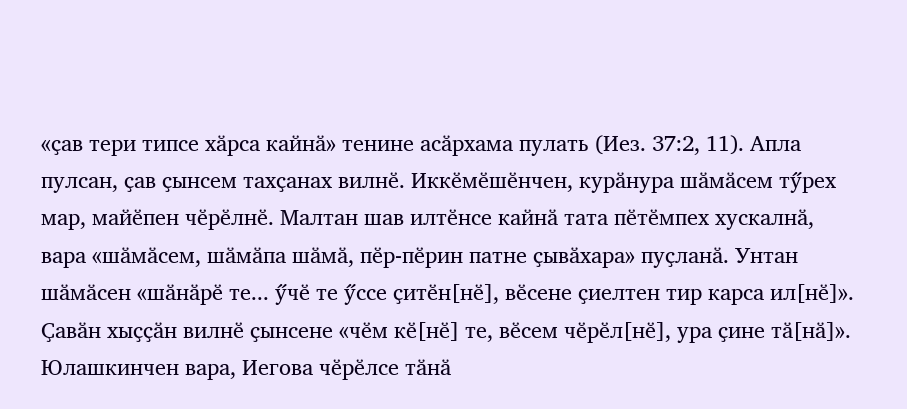«ҫав тери типсе хӑрса кайнӑ» тенине асӑрхама пулать (Иез. 37:2, 11). Апла пулсан, ҫав ҫынсем тахҫанах вилнӗ. Иккӗмӗшӗнчен, курӑнура шӑмӑсем тӳрех мар, майӗпен чӗрӗлнӗ. Малтан шав илтӗнсе кайнӑ тата пӗтӗмпех хускалнӑ, вара «шӑмӑсем, шӑмӑпа шӑмӑ, пӗр-пӗрин патне ҫывӑхара» пуҫланӑ. Унтан шӑмӑсен «шӑнӑрӗ те... ӳчӗ те ӳссе ҫитӗн[нӗ], вӗсене ҫиелтен тир карса ил[нӗ]». Ҫавӑн хыҫҫӑн вилнӗ ҫынсене «чӗм кӗ[нӗ] те, вӗсем чӗрӗл[нӗ], ура ҫине тӑ[нӑ]». Юлашкинчен вара, Иегова чӗрӗлсе тӑнӑ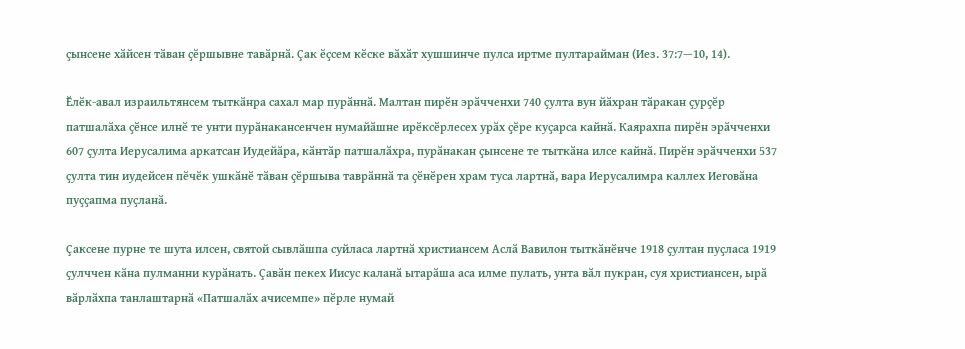ҫынсене хӑйсен тӑван ҫӗршывне тавӑрнӑ. Ҫак ӗҫсем кӗске вӑхӑт хушшинче пулса иртме пултарайман (Иез. 37:7—10, 14).

Ӗлӗк-авал израильтянсем тыткӑнра сахал мар пурӑннӑ. Малтан пирӗн эрӑчченхи 740 ҫулта вун йӑхран тӑракан ҫурҫӗр патшалӑха ҫӗнсе илнӗ те унти пурӑнакансенчен нумайӑшне ирӗксӗрлесех урӑх ҫӗре куҫарса кайнӑ. Каярахпа пирӗн эрӑчченхи 607 ҫулта Иерусалима аркатсан Иудейӑра, кӑнтӑр патшалӑхра, пурӑнакан ҫынсене те тыткӑна илсе кайнӑ. Пирӗн эрӑчченхи 537 ҫулта тин иудейсен пӗчӗк ушкӑнӗ тӑван ҫӗршыва таврӑннӑ та ҫӗнӗрен храм туса лартнӑ, вара Иерусалимра каллех Иеговӑна пуҫҫапма пуҫланӑ.

Ҫаксене пурне те шута илсен, святой сывлӑшпа суйласа лартнӑ христиансем Аслӑ Вавилон тыткӑнӗнче 1918 ҫултан пуҫласа 1919 ҫулччен кӑна пулманни курӑнать. Ҫавӑн пекех Иисус каланӑ ытарӑша аса илме пулать, унта вӑл пукран, суя христиансен, ырӑ вӑрлӑхпа танлаштарнӑ «Патшалӑх ачисемпе» пӗрле нумай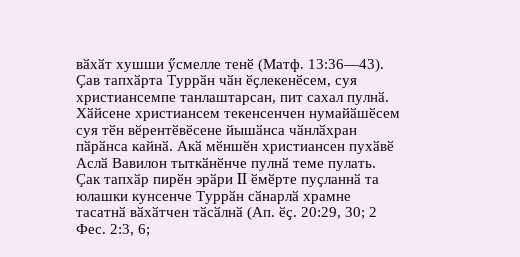вӑхӑт хушши ӳсмелле тенӗ (Матф. 13:36—43). Ҫав тапхӑрта Туррӑн чӑн ӗҫлекенӗсем, суя христиансемпе танлаштарсан, пит сахал пулнӑ. Хӑйсене христиансем текенсенчен нумайӑшӗсем суя тӗн вӗрентӗвӗсене йышӑнса чӑнлӑхран пӑрӑнса кайнӑ. Акӑ мӗншӗн христиансен пухӑвӗ Аслӑ Вавилон тыткӑнӗнче пулнӑ теме пулать. Ҫак тапхӑр пирӗн эрӑри II ӗмӗрте пуҫланнӑ та юлашки кунсенче Туррӑн сӑнарлӑ храмне тасатнӑ вӑхӑтчен тӑсӑлнӑ (Ап. ӗҫ. 20:29, 30; 2 Фес. 2:3, 6;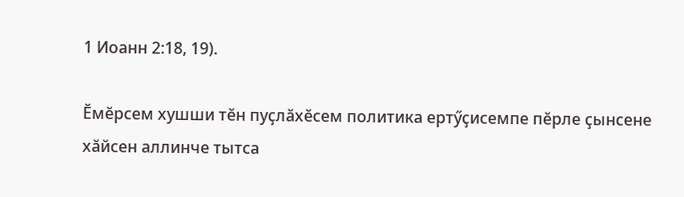1 Иоанн 2:18, 19).

Ӗмӗрсем хушши тӗн пуҫлӑхӗсем политика ертӳҫисемпе пӗрле ҫынсене хӑйсен аллинче тытса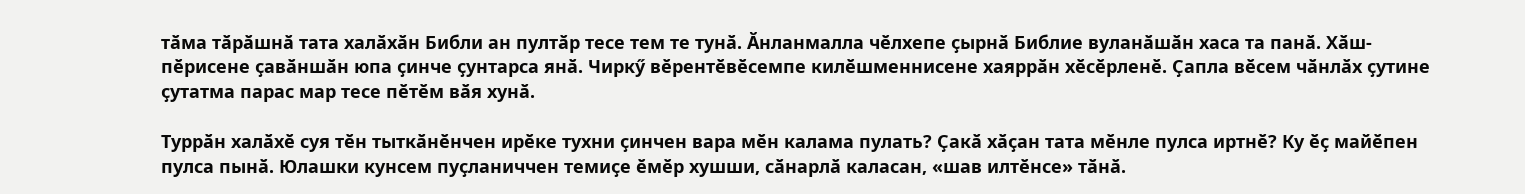тӑма тӑрӑшнӑ тата халӑхӑн Библи ан пултӑр тесе тем те тунӑ. Ӑнланмалла чӗлхепе ҫырнӑ Библие вуланӑшӑн хаса та панӑ. Хӑш-пӗрисене ҫавӑншӑн юпа ҫинче ҫунтарса янӑ. Чиркӳ вӗрентӗвӗсемпе килӗшменнисене хаяррӑн хӗсӗрленӗ. Ҫапла вӗсем чӑнлӑх ҫутине ҫутатма парас мар тесе пӗтӗм вӑя хунӑ.

Туррӑн халӑхӗ суя тӗн тыткӑнӗнчен ирӗке тухни ҫинчен вара мӗн калама пулать? Ҫакӑ хӑҫан тата мӗнле пулса иртнӗ? Ку ӗҫ майӗпен пулса пынӑ. Юлашки кунсем пуҫланиччен темиҫе ӗмӗр хушши, сӑнарлӑ каласан, «шав илтӗнсе» тӑнӑ.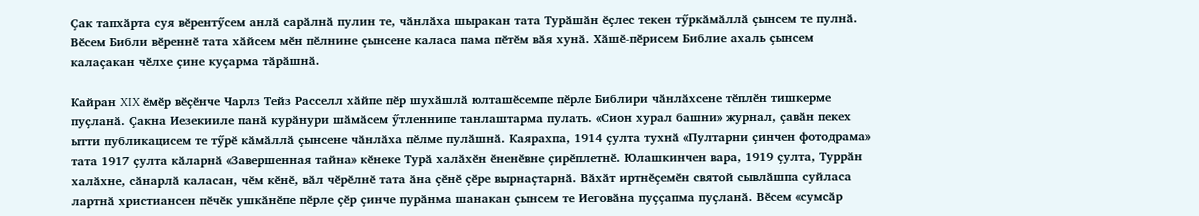Ҫак тапхӑрта суя вӗрентӳсем анлӑ сарӑлнӑ пулин те, чӑнлӑха шыракан тата Турӑшӑн ӗҫлес текен тӳркӑмӑллӑ ҫынсем те пулнӑ. Вӗсем Библи вӗреннӗ тата хӑйсем мӗн пӗлнине ҫынсене каласа пама пӗтӗм вӑя хунӑ. Хӑшӗ-пӗрисем Библие ахаль ҫынсем калаҫакан чӗлхе ҫине куҫарма тӑрӑшнӑ.

Кайран XIX ӗмӗр вӗҫӗнче Чарлз Тейз Расселл хӑйпе пӗр шухӑшлӑ юлташӗсемпе пӗрле Библири чӑнлӑхсене тӗплӗн тишкерме пуҫланӑ. Ҫакна Иезекииле панӑ курӑнури шӑмӑсем ӳтленнипе танлаштарма пулать. «Сион хурал башни» журнал, ҫавӑн пекех ытти публикацисем те тӳрӗ кӑмӑллӑ ҫынсене чӑнлӑха пӗлме пулӑшнӑ. Каярахпа, 1914 ҫулта тухнӑ «Пултарни ҫинчен фотодрама» тата 1917 ҫулта кӑларнӑ «Завершенная тайна» кӗнеке Турӑ халӑхӗн ӗненӗвне ҫирӗплетнӗ. Юлашкинчен вара, 1919 ҫулта, Туррӑн халӑхне, сӑнарлӑ каласан, чӗм кӗнӗ, вӑл чӗрӗлнӗ тата ӑна ҫӗнӗ ҫӗре вырнаҫтарнӑ. Вӑхӑт иртнӗҫемӗн святой сывлӑшпа суйласа лартнӑ христиансен пӗчӗк ушкӑнӗпе пӗрле ҫӗр ҫинче пурӑнма шанакан ҫынсем те Иеговӑна пуҫҫапма пуҫланӑ. Вӗсем «сумсӑр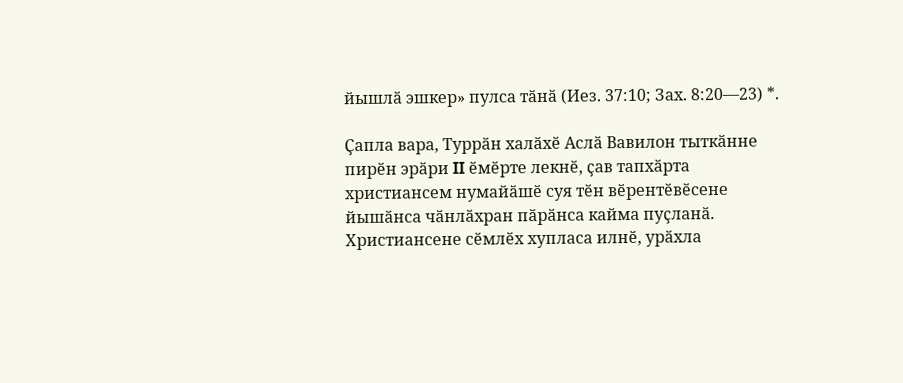йышлӑ эшкер» пулса тӑнӑ (Иез. 37:10; Зах. 8:20—23) *.

Ҫапла вара, Туррӑн халӑхӗ Аслӑ Вавилон тыткӑнне пирӗн эрӑри II ӗмӗрте лекнӗ, ҫав тапхӑрта христиансем нумайӑшӗ суя тӗн вӗрентӗвӗсене йышӑнса чӑнлӑхран пӑрӑнса кайма пуҫланӑ. Христиансене сӗмлӗх хупласа илнӗ, урӑхла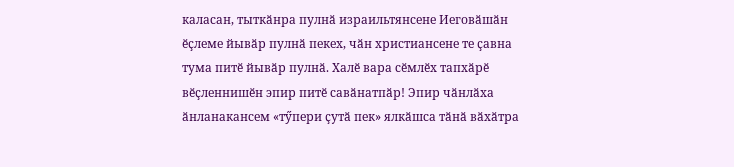каласан, тыткӑнра пулнӑ израильтянсене Иеговӑшӑн ӗҫлеме йывӑр пулнӑ пекех, чӑн христиансене те ҫавна тума питӗ йывӑр пулнӑ. Халӗ вара сӗмлӗх тапхӑрӗ вӗҫленнишӗн эпир питӗ савӑнатпӑр! Эпир чӑнлӑха ӑнланакансем «тӳпери ҫутӑ пек» ялкӑшса тӑнӑ вӑхӑтра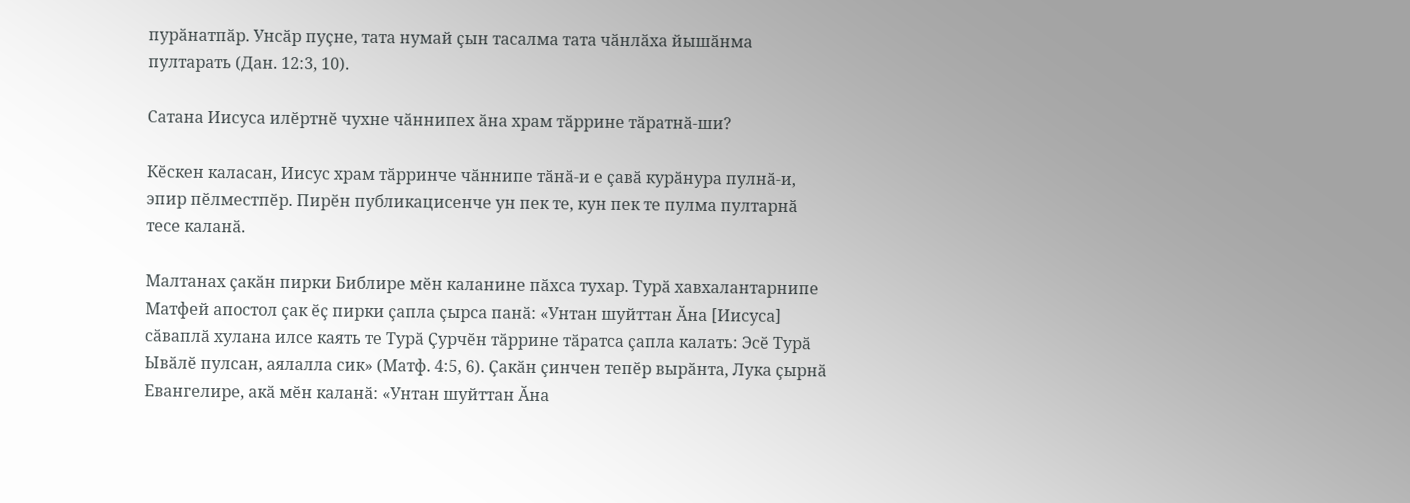пурӑнатпӑр. Унсӑр пуҫне, тата нумай ҫын тасалма тата чӑнлӑха йышӑнма пултарать (Дан. 12:3, 10).

Сатана Иисуса илӗртнӗ чухне чӑннипех ӑна храм тӑррине тӑратнӑ-ши?

Кӗскен каласан, Иисус храм тӑрринче чӑннипе тӑнӑ-и е ҫавӑ курӑнура пулнӑ-и, эпир пӗлместпӗр. Пирӗн публикацисенче ун пек те, кун пек те пулма пултарнӑ тесе каланӑ.

Малтанах ҫакӑн пирки Библире мӗн каланине пӑхса тухар. Турӑ хавхалантарнипе Матфей апостол ҫак ӗҫ пирки ҫапла ҫырса панӑ: «Унтан шуйттан Ӑна [Иисуса] сӑваплӑ хулана илсе каять те Турӑ Ҫурчӗн тӑррине тӑратса ҫапла калать: Эсӗ Турӑ Ывӑлӗ пулсан, аялалла сик» (Матф. 4:5, 6). Ҫакӑн ҫинчен тепӗр вырӑнта, Лука ҫырнӑ Евангелире, акӑ мӗн каланӑ: «Унтан шуйттан Ӑна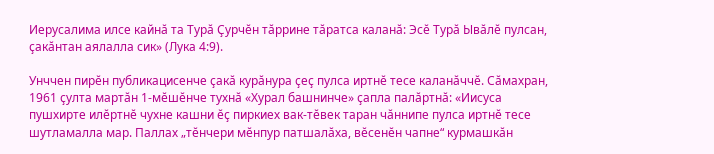Иерусалима илсе кайнӑ та Турӑ Ҫурчӗн тӑррине тӑратса каланӑ: Эсӗ Турӑ Ывӑлӗ пулсан, ҫакӑнтан аялалла сик» (Лука 4:9).

Унччен пирӗн публикацисенче ҫакӑ курӑнура ҫеҫ пулса иртнӗ тесе каланӑччӗ. Сӑмахран, 1961 ҫулта мартӑн 1-мӗшӗнче тухнӑ «Хурал башнинче» ҫапла палӑртнӑ: «Иисуса пушхирте илӗртнӗ чухне кашни ӗҫ пиркиех вак-тӗвек таран чӑннипе пулса иртнӗ тесе шутламалла мар. Паллах „тӗнчери мӗнпур патшалӑха, вӗсенӗн чапне“ курмашкӑн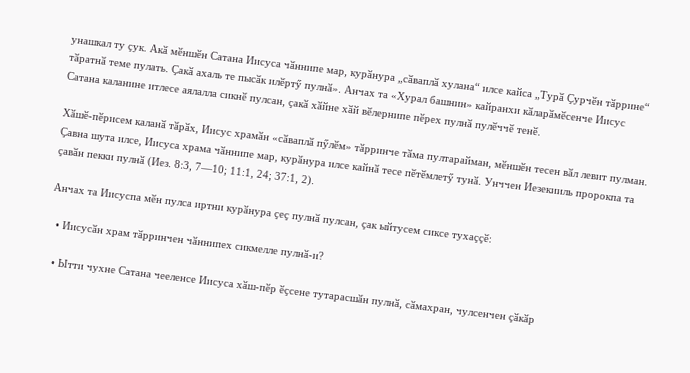унашкал ту ҫук. Акӑ мӗншӗн Сатана Иисуса чӑннипе мар, курӑнура „сӑваплӑ хулана“ илсе кайса „Турӑ Ҫурчӗн тӑррине“ тӑратнӑ теме пулать. Ҫакӑ ахаль те пысӑк илӗртӳ пулнӑ». Анчах та «Хурал башнин» кайранхи кӑларӑмӗсенче Иисус Сатана каланине итлесе аялалла сикнӗ пулсан, ҫакӑ хӑйне хӑй вӗлернипе пӗрех пулнӑ пулӗччӗ тенӗ.

Хӑшӗ-пӗрисем каланӑ тӑрӑх, Иисус храмӑн «сӑваплӑ пӳлӗм» тӑрринче тӑма пултарайман, мӗншӗн тесен вӑл левит пулман. Ҫавна шута илсе, Иисуса храма чӑннипе мар, курӑнура илсе кайнӑ тесе пӗтӗмлетӳ тунӑ. Унччен Иезекииль пророкпа та ҫавӑн пекки пулнӑ (Иез. 8:3, 7—10; 11:1, 24; 37:1, 2).

Анчах та Иисуспа мӗн пулса иртни курӑнура ҫеҫ пулнӑ пулсан, ҫак ыйтусем сиксе тухаҫҫӗ:

  • Иисусӑн храм тӑрринчен чӑннипех сикмелле пулнӑ-и?

  • Ытти чухне Сатана чееленсе Иисуса хӑш-пӗр ӗҫсене тутарасшӑн пулнӑ, сӑмахран, чулсенчен ҫӑкӑр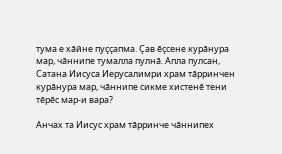тума е хӑйне пуҫҫапма. Ҫав ӗҫсене курӑнура мар, чӑннипе тумалла пулнӑ. Апла пулсан, Сатана Иисуса Иерусалимри храм тӑрринчен курӑнура мар, чӑннипе сикме хистенӗ тени тӗрӗс мар-и вара?

Анчах та Иисус храм тӑрринче чӑннипех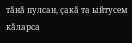тӑнӑ пулсан, ҫакӑ та ыйтусем кӑларса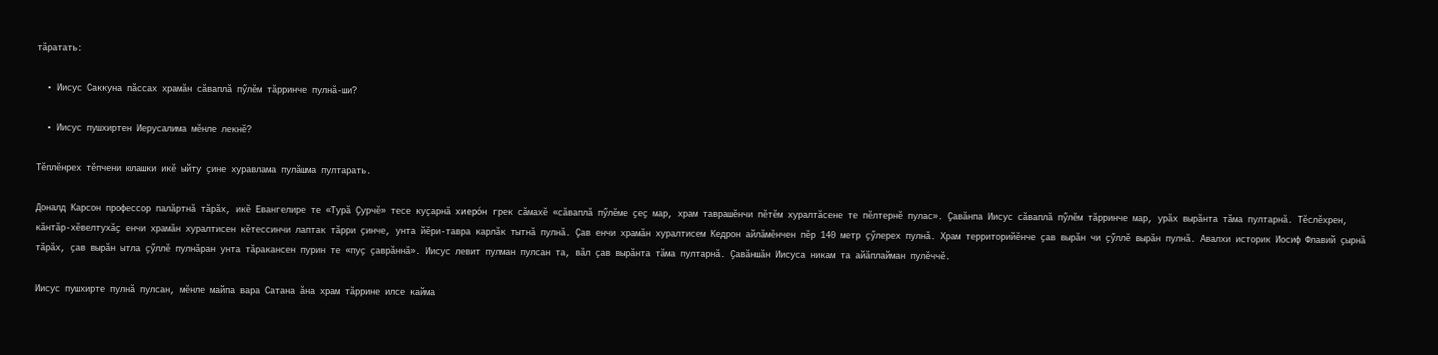тӑратать:

  • Иисус Саккуна пӑссах храмӑн сӑваплӑ пӳлӗм тӑрринче пулнӑ-ши?

  • Иисус пушхиртен Иерусалима мӗнле лекнӗ?

Тӗплӗнрех тӗпчени юлашки икӗ ыйту ҫине хуравлама пулӑшма пултарать.

Доналд Карсон профессор палӑртнӑ тӑрӑх, икӗ Евангелире те «Турӑ Ҫурчӗ» тесе куҫарнӑ хиеро́н грек сӑмахӗ «сӑваплӑ пӳлӗме ҫеҫ мар, храм таврашӗнчи пӗтӗм хуралтӑсене те пӗлтернӗ пулас». Ҫавӑнпа Иисус сӑваплӑ пӳлӗм тӑрринче мар, урӑх вырӑнта тӑма пултарнӑ. Тӗслӗхрен, кӑнтӑр-хӗвелтухӑҫ енчи храмӑн хуралтисен кӗтессинчи лаптак тӑрри ҫинче, унта йӗри-тавра карлӑк тытнӑ пулнӑ. Ҫав енчи храмӑн хуралтисем Кедрон айлӑмӗнчен пӗр 140 метр ҫӳлерех пулнӑ. Храм территорийӗнче ҫав вырӑн чи ҫӳллӗ вырӑн пулнӑ. Авалхи историк Иосиф Флавий ҫырнӑ тӑрӑх, ҫав вырӑн ытла ҫӳллӗ пулнӑран унта тӑракансен пурин те «пуҫ ҫаврӑннӑ». Иисус левит пулман пулсан та, вӑл ҫав вырӑнта тӑма пултарнӑ. Ҫавӑншӑн Иисуса никам та айӑплайман пулӗччӗ.

Иисус пушхирте пулнӑ пулсан, мӗнле майпа вара Сатана ӑна храм тӑррине илсе кайма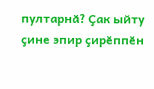пултарнӑ? Ҫак ыйту ҫине эпир ҫирӗппӗн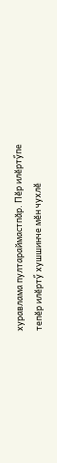хуравлама пултараймастпӑр. Пӗр илӗртӳпе тепӗр илӗртӳ хушшинче мӗн чухлӗ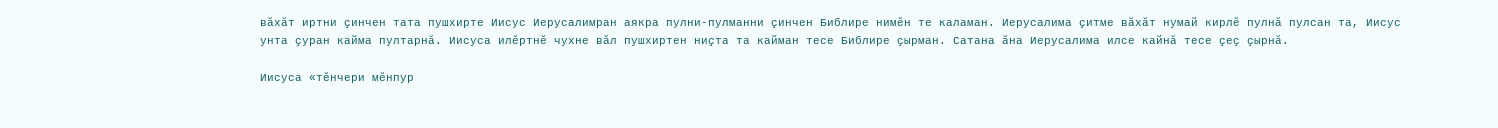вӑхӑт иртни ҫинчен тата пушхирте Иисус Иерусалимран аякра пулни-пулманни ҫинчен Библире нимӗн те каламан. Иерусалима ҫитме вӑхӑт нумай кирлӗ пулнӑ пулсан та, Иисус унта ҫуран кайма пултарнӑ. Иисуса илӗртнӗ чухне вӑл пушхиртен ниҫта та кайман тесе Библире ҫырман. Сатана ӑна Иерусалима илсе кайнӑ тесе ҫеҫ ҫырнӑ.

Иисуса «тӗнчери мӗнпур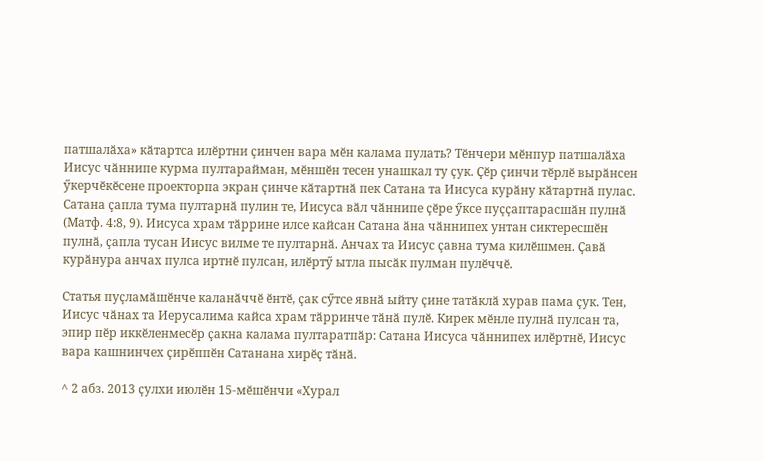патшалӑха» кӑтартса илӗртни ҫинчен вара мӗн калама пулать? Тӗнчери мӗнпур патшалӑха Иисус чӑннипе курма пултарайман, мӗншӗн тесен унашкал ту ҫук. Ҫӗр ҫинчи тӗрлӗ вырӑнсен ӳкерчӗкӗсене проекторпа экран ҫинче кӑтартнӑ пек Сатана та Иисуса курӑну кӑтартнӑ пулас. Сатана ҫапла тума пултарнӑ пулин те, Иисуса вӑл чӑннипе ҫӗре ӳксе пуҫҫаптарасшӑн пулнӑ (Матф. 4:8, 9). Иисуса храм тӑррине илсе кайсан Сатана ӑна чӑннипех унтан сиктересшӗн пулнӑ, ҫапла тусан Иисус вилме те пултарнӑ. Анчах та Иисус ҫавна тума килӗшмен. Ҫавӑ курӑнура анчах пулса иртнӗ пулсан, илӗртӳ ытла пысӑк пулман пулӗччӗ.

Статья пуҫламӑшӗнче каланӑччӗ ӗнтӗ, ҫак сӳтсе явнӑ ыйту ҫине татӑклӑ хурав пама ҫук. Тен, Иисус чӑнах та Иерусалима кайса храм тӑрринче тӑнӑ пулӗ. Кирек мӗнле пулнӑ пулсан та, эпир пӗр иккӗленмесӗр ҫакна калама пултаратпӑр: Сатана Иисуса чӑннипех илӗртнӗ, Иисус вара кашнинчех ҫирӗппӗн Сатанана хирӗҫ тӑнӑ.

^ 2 абз. 2013 ҫулхи июлӗн 15-мӗшӗнчи «Хурал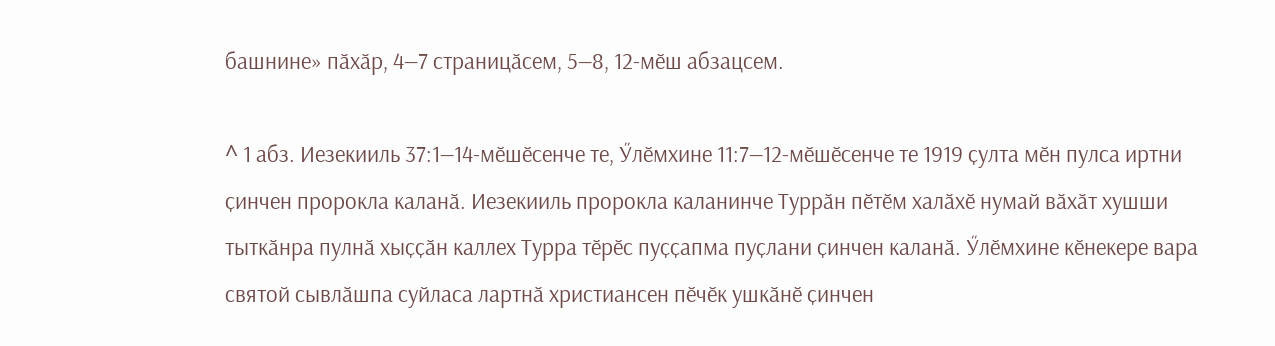башнине» пӑхӑр, 4—7 страницӑсем, 5—8, 12-мӗш абзацсем.

^ 1 абз. Иезекииль 37:1—14-мӗшӗсенче те, Ӳлӗмхине 11:7—12-мӗшӗсенче те 1919 ҫулта мӗн пулса иртни ҫинчен пророкла каланӑ. Иезекииль пророкла каланинче Туррӑн пӗтӗм халӑхӗ нумай вӑхӑт хушши тыткӑнра пулнӑ хыҫҫӑн каллех Турра тӗрӗс пуҫҫапма пуҫлани ҫинчен каланӑ. Ӳлӗмхине кӗнекере вара святой сывлӑшпа суйласа лартнӑ христиансен пӗчӗк ушкӑнӗ ҫинчен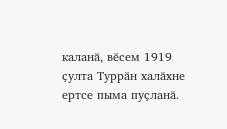каланӑ, вӗсем 1919 ҫулта Туррӑн халӑхне ертсе пыма пуҫланӑ.